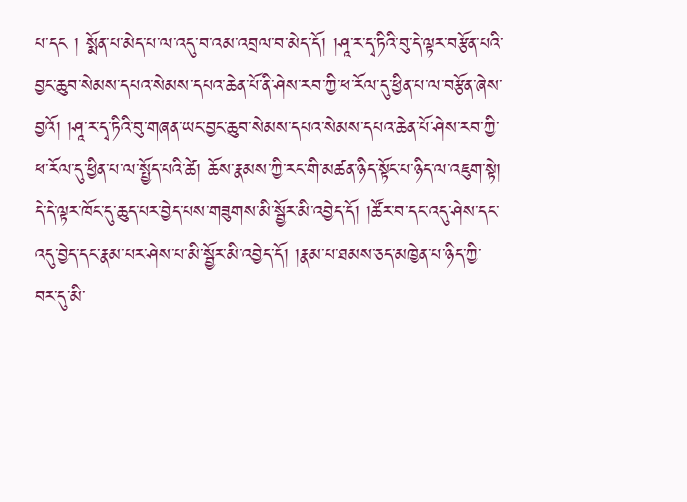པ་དང ། སྨོན་པ་མེད་པ་ལ་འདུ་བ་འམ་འབྲལ་བ་མེད་དོ། །ཤཱ་ར་དྭ་ཏིའི་བུ་དེ་ལྟར་བརྩོན་པའི་བྱང་ཆུབ་སེམས་དཔའ་སེམས་དཔའ་ཆེན་པོ་ནི་ཤེས་རབ་ཀྱི་ཕ་རོལ་དུ་ཕྱིན་པ་ལ་བརྩོན་ཞེས་བྱའོ། །ཤཱ་ར་དྭ་ཏིའི་བུ་གཞན་ཡང་བྱང་ཆུབ་སེམས་དཔའ་སེམས་དཔའ་ཆེན་པོ་ཤེས་རབ་ཀྱི་ཕ་རོལ་དུ་ཕྱིན་པ་ལ་སྤྱོད་པའི་ཚེ། ཆོས་རྣམས་ཀྱི་རང་གི་མཚན་ཉིད་སྟོང་པ་ཉིད་ལ་འཇུག་སྟེ། དེ་དེ་ལྟར་ཁོང་དུ་ཆུད་པར་བྱེད་པས་གཟུགས་མི་སྦྱོར་མི་འབྱེད་དོ། །ཚོར་བ་དང་འདུ་ཤེས་དང་འདུ་བྱེད་དང་རྣམ་པར་ཤེས་པ་མི་སྦྱོར་མི་འབྱེད་དོ། །རྣམ་པ་ཐམས་ཅད་མཁྱེན་པ་ཉིད་ཀྱི་བར་དུ་མི་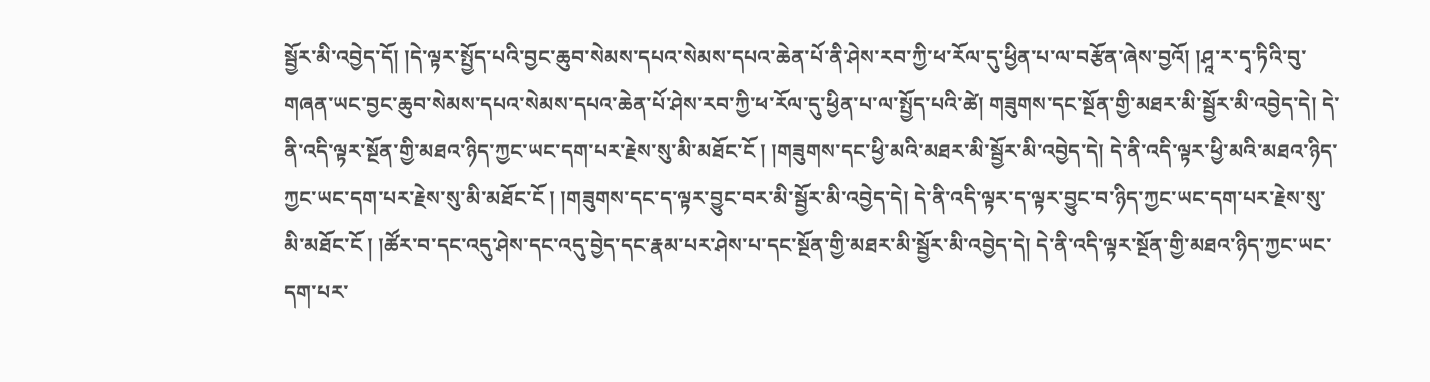སྦྱོར་མི་འབྱེད་དོ། །དེ་ལྟར་སྤྱོད་པའི་བྱང་ཆུབ་སེམས་དཔའ་སེམས་དཔའ་ཆེན་པོ་ནི་ཤེས་རབ་ཀྱི་ཕ་རོལ་དུ་ཕྱིན་པ་ལ་བརྩོན་ཞེས་བྱའོ། །ཤཱ་ར་དྭ་ཏིའི་བུ་གཞན་ཡང་བྱང་ཆུབ་སེམས་དཔའ་སེམས་དཔའ་ཆེན་པོ་ཤེས་རབ་ཀྱི་ཕ་རོལ་དུ་ཕྱིན་པ་ལ་སྤྱོད་པའི་ཚེ། གཟུགས་དང་སྔོན་གྱི་མཐར་མི་སྦྱོར་མི་འབྱེད་དེ། དེ་ནི་འདི་ལྟར་སྔོན་གྱི་མཐའ་ཉིད་ཀྱང་ཡང་དག་པར་རྗེས་སུ་མི་མཐོང་ངོ ། །གཟུགས་དང་ཕྱི་མའི་མཐར་མི་སྦྱོར་མི་འབྱེད་དེ། དེ་ནི་འདི་ལྟར་ཕྱི་མའི་མཐའ་ཉིད་ཀྱང་ཡང་དག་པར་རྗེས་སུ་མི་མཐོང་ངོ ། །གཟུགས་དང་ད་ལྟར་བྱུང་བར་མི་སྦྱོར་མི་འབྱེད་དེ། དེ་ནི་འདི་ལྟར་ད་ལྟར་བྱུང་བ་ཉིད་ཀྱང་ཡང་དག་པར་རྗེས་སུ་མི་མཐོང་ངོ ། །ཚོར་བ་དང་འདུ་ཤེས་དང་འདུ་བྱེད་དང་རྣམ་པར་ཤེས་པ་དང་སྔོན་གྱི་མཐར་མི་སྦྱོར་མི་འབྱེད་དེ། དེ་ནི་འདི་ལྟར་སྔོན་གྱི་མཐའ་ཉིད་ཀྱང་ཡང་དག་པར་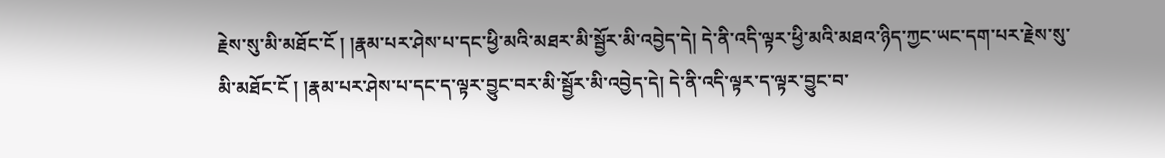རྗེས་སུ་མི་མཐོང་ངོ ། །རྣམ་པར་ཤེས་པ་དང་ཕྱི་མའི་མཐར་མི་སྦྱོར་མི་འབྱེད་དེ། དེ་ནི་འདི་ལྟར་ཕྱི་མའི་མཐའ་ཉིད་ཀྱང་ཡང་དག་པར་རྗེས་སུ་མི་མཐོང་ངོ ། །རྣམ་པར་ཤེས་པ་དང་ད་ལྟར་བྱུང་བར་མི་སྦྱོར་མི་འབྱེད་དེ། དེ་ནི་འདི་ལྟར་ད་ལྟར་བྱུང་བ་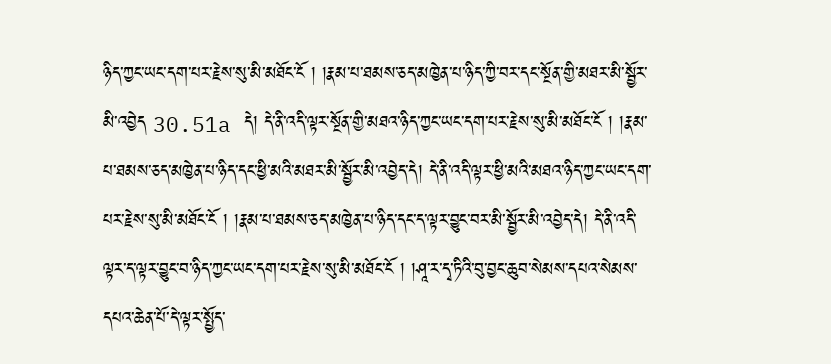ཉིད་ཀྱང་ཡང་དག་པར་རྗེས་སུ་མི་མཐོང་ངོ ། །རྣམ་པ་ཐམས་ཅད་མཁྱེན་པ་ཉིད་ཀྱི་བར་དང་སྔོན་གྱི་མཐར་མི་སྦྱོར་མི་འབྱེད 30.51a དེ། དེ་ནི་འདི་ལྟར་སྔོན་གྱི་མཐའ་ཉིད་ཀྱང་ཡང་དག་པར་རྗེས་སུ་མི་མཐོང་ངོ ། །རྣམ་པ་ཐམས་ཅད་མཁྱེན་པ་ཉིད་དང་ཕྱི་མའི་མཐར་མི་སྦྱོར་མི་འབྱེད་དེ། དེ་ནི་འདི་ལྟར་ཕྱི་མའི་མཐའ་ཉིད་ཀྱང་ཡང་དག་པར་རྗེས་སུ་མི་མཐོང་ངོ ། །རྣམ་པ་ཐམས་ཅད་མཁྱེན་པ་ཉིད་དང་ད་ལྟར་བྱུང་བར་མི་སྦྱོར་མི་འབྱེད་དེ། དེ་ནི་འདི་ལྟར་ད་ལྟར་བྱུང་བ་ཉིད་ཀྱང་ཡང་དག་པར་རྗེས་སུ་མི་མཐོང་ངོ ། །ཤཱ་ར་དྭ་ཏིའི་བུ་བྱང་ཆུབ་སེམས་དཔའ་སེམས་དཔའ་ཆེན་པོ་དེ་ལྟར་སྤྱོད་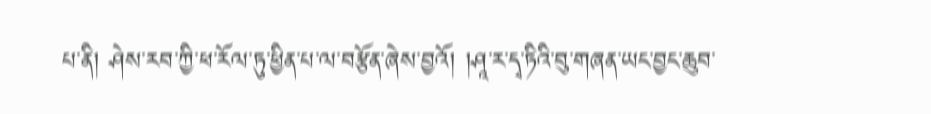པ་ནི། ཤེས་རབ་ཀྱི་ཕ་རོལ་ཏུ་ཕྱིན་པ་ལ་བརྩོན་ཞེས་བྱའོ། །ཤཱ་ར་དྭ་ཏིའི་བུ་གཞན་ཡང་བྱང་ཆུབ་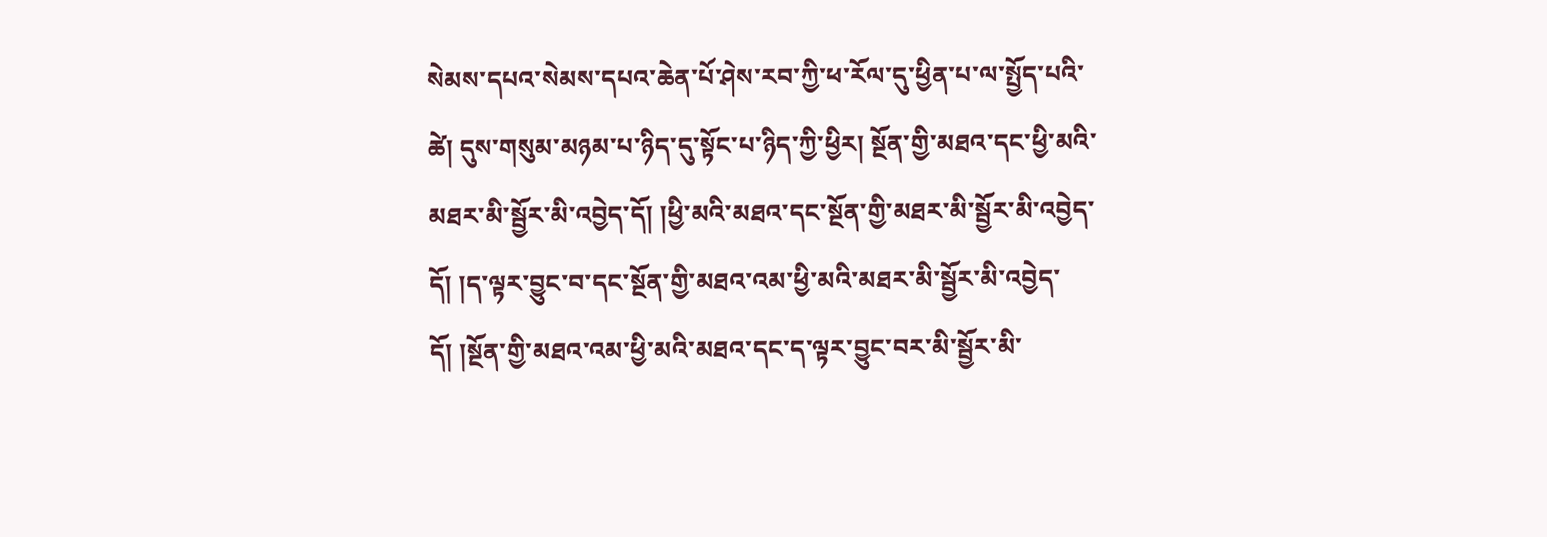སེམས་དཔའ་སེམས་དཔའ་ཆེན་པོ་ཤེས་རབ་ཀྱི་ཕ་རོལ་དུ་ཕྱིན་པ་ལ་སྤྱོད་པའི་ཚེ། དུས་གསུམ་མཉམ་པ་ཉིད་དུ་སྟོང་པ་ཉིད་ཀྱི་ཕྱིར། སྔོན་གྱི་མཐའ་དང་ཕྱི་མའི་མཐར་མི་སྦྱོར་མི་འབྱེད་དོ། །ཕྱི་མའི་མཐའ་དང་སྔོན་གྱི་མཐར་མི་སྦྱོར་མི་འབྱེད་དོ། །ད་ལྟར་བྱུང་བ་དང་སྔོན་གྱི་མཐའ་འམ་ཕྱི་མའི་མཐར་མི་སྦྱོར་མི་འབྱེད་དོ། །སྔོན་གྱི་མཐའ་འམ་ཕྱི་མའི་མཐའ་དང་ད་ལྟར་བྱུང་བར་མི་སྦྱོར་མི་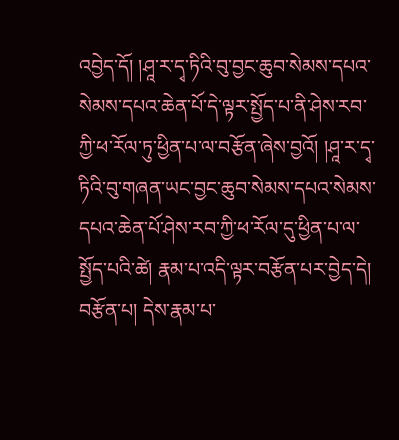འབྱེད་དོ། །ཤཱ་ར་དྭ་ཏིའི་བུ་བྱང་ཆུབ་སེམས་དཔའ་སེམས་དཔའ་ཆེན་པོ་དེ་ལྟར་སྤྱོད་པ་ནི་ཤེས་རབ་ཀྱི་ཕ་རོལ་ཏུ་ཕྱིན་པ་ལ་བརྩོན་ཞེས་བྱའོ། །ཤཱ་ར་དྭ་ཏིའི་བུ་གཞན་ཡང་བྱང་ཆུབ་སེམས་དཔའ་སེམས་དཔའ་ཆེན་པོ་ཤེས་རབ་ཀྱི་ཕ་རོལ་དུ་ཕྱིན་པ་ལ་སྤྱོད་པའི་ཚེ། རྣམ་པ་འདི་ལྟར་བརྩོན་པར་བྱེད་དེ། བརྩོན་པ། དེས་རྣམ་པ་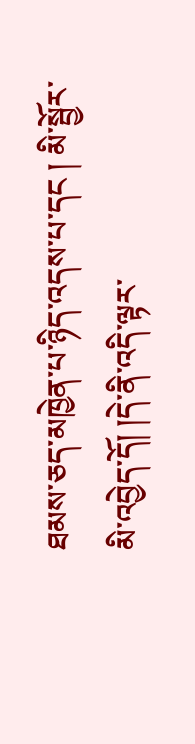ཐམས་ཅད་མཁྱེན་པ་ཉིད་འདས་པ་དང ། མི་སྦྱོར་མི་འབྱེད་དོ། །དེ་ནི་འདི་ལྟར་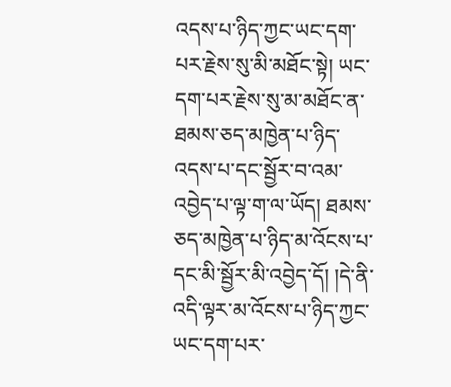འདས་པ་ཉིད་ཀྱང་ཡང་དག་པར་རྗེས་སུ་མི་མཐོང་སྟེ། ཡང་དག་པར་རྗེས་སུ་མ་མཐོང་ན་ཐམས་ཅད་མཁྱེན་པ་ཉིད་འདས་པ་དང་སྦྱོར་བ་འམ་འབྱེད་པ་ལྟ་ག་ལ་ཡོད། ཐམས་ཅད་མཁྱེན་པ་ཉིད་མ་འོངས་པ་དང་མི་སྦྱོར་མི་འབྱེད་དོ། །དེ་ནི་འདི་ལྟར་མ་འོངས་པ་ཉིད་ཀྱང་ཡང་དག་པར་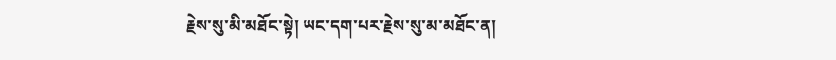རྗེས་སུ་མི་མཐོང་སྟེ། ཡང་དག་པར་རྗེས་སུ་མ་མཐོང་ན།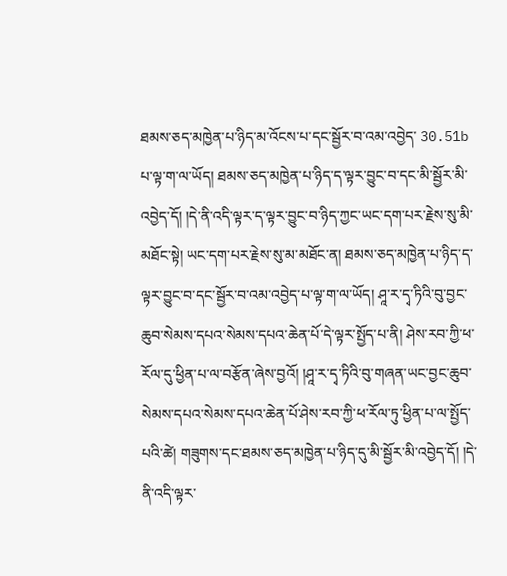ཐམས་ཅད་མཁྱེན་པ་ཉིད་མ་འོངས་པ་དང་སྦྱོར་བ་འམ་འབྱེད་ 30.51b པ་ལྟ་ག་ལ་ཡོད། ཐམས་ཅད་མཁྱེན་པ་ཉིད་ད་ལྟར་བྱུང་བ་དང་མི་སྦྱོར་མི་འབྱེད་དོ། །དེ་ནི་འདི་ལྟར་ད་ལྟར་བྱུང་བ་ཉིད་ཀྱང་ཡང་དག་པར་རྗེས་སུ་མི་མཐོང་སྟེ། ཡང་དག་པར་རྗེས་སུ་མ་མཐོང་ན། ཐམས་ཅད་མཁྱེན་པ་ཉིད་ད་ལྟར་བྱུང་བ་དང་སྦྱོར་བ་འམ་འབྱེད་པ་ལྟ་ག་ལ་ཡོད། ཤཱ་ར་དྭ་ཏིའི་བུ་བྱང་ཆུབ་སེམས་དཔའ་སེམས་དཔའ་ཆེན་པོ་དེ་ལྟར་སྤྱོད་པ་ནི། ཤེས་རབ་ཀྱི་ཕ་རོལ་དུ་ཕྱིན་པ་ལ་བརྩོན་ཞེས་བྱའོ། །ཤཱ་ར་དྭ་ཏིའི་བུ་གཞན་ཡང་བྱང་ཆུབ་སེམས་དཔའ་སེམས་དཔའ་ཆེན་པོ་ཤེས་རབ་ཀྱི་ཕ་རོལ་ཏུ་ཕྱིན་པ་ལ་སྤྱོད་པའི་ཚེ། གཟུགས་དང་ཐམས་ཅད་མཁྱེན་པ་ཉིད་དུ་མི་སྦྱོར་མི་འབྱེད་དོ། །དེ་ནི་འདི་ལྟར་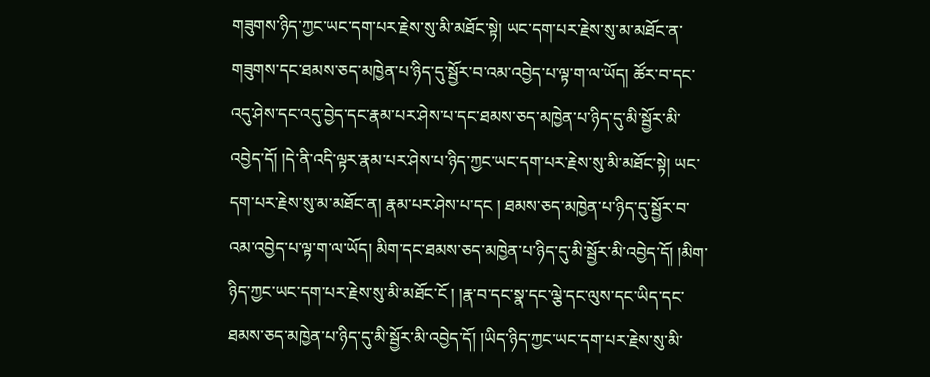གཟུགས་ཉིད་ཀྱང་ཡང་དག་པར་རྗེས་སུ་མི་མཐོང་སྟེ། ཡང་དག་པར་རྗེས་སུ་མ་མཐོང་ན་གཟུགས་དང་ཐམས་ཅད་མཁྱེན་པ་ཉིད་དུ་སྦྱོར་བ་འམ་འབྱེད་པ་ལྟ་ག་ལ་ཡོད། ཚོར་བ་དང་འདུ་ཤེས་དང་འདུ་བྱེད་དང་རྣམ་པར་ཤེས་པ་དང་ཐམས་ཅད་མཁྱེན་པ་ཉིད་དུ་མི་སྦྱོར་མི་འབྱེད་དོ། །དེ་ནི་འདི་ལྟར་རྣམ་པར་ཤེས་པ་ཉིད་ཀྱང་ཡང་དག་པར་རྗེས་སུ་མི་མཐོང་སྟེ། ཡང་དག་པར་རྗེས་སུ་མ་མཐོང་ན། རྣམ་པར་ཤེས་པ་དང ། ཐམས་ཅད་མཁྱེན་པ་ཉིད་དུ་སྦྱོར་བ་འམ་འབྱེད་པ་ལྟ་ག་ལ་ཡོད། མིག་དང་ཐམས་ཅད་མཁྱེན་པ་ཉིད་དུ་མི་སྦྱོར་མི་འབྱེད་དོ། །མིག་ཉིད་ཀྱང་ཡང་དག་པར་རྗེས་སུ་མི་མཐོང་ངོ ། །རྣ་བ་དང་སྣ་དང་ལྕེ་དང་ལུས་དང་ཡིད་དང་ཐམས་ཅད་མཁྱེན་པ་ཉིད་དུ་མི་སྦྱོར་མི་འབྱེད་དོ། །ཡིད་ཉིད་ཀྱང་ཡང་དག་པར་རྗེས་སུ་མི་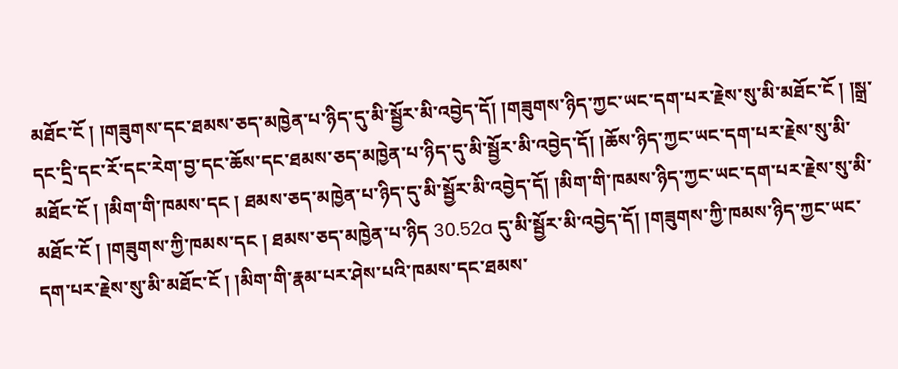མཐོང་ངོ ། །གཟུགས་དང་ཐམས་ཅད་མཁྱེན་པ་ཉིད་དུ་མི་སྦྱོར་མི་འབྱེད་དོ། །གཟུགས་ཉིད་ཀྱང་ཡང་དག་པར་རྗེས་སུ་མི་མཐོང་ངོ ། །སྒྲ་དང་དྲི་དང་རོ་དང་རེག་བྱ་དང་ཆོས་དང་ཐམས་ཅད་མཁྱེན་པ་ཉིད་དུ་མི་སྦྱོར་མི་འབྱེད་དོ། །ཆོས་ཉིད་ཀྱང་ཡང་དག་པར་རྗེས་སུ་མི་མཐོང་ངོ ། །མིག་གི་ཁམས་དང ། ཐམས་ཅད་མཁྱེན་པ་ཉིད་དུ་མི་སྦྱོར་མི་འབྱེད་དོ། །མིག་གི་ཁམས་ཉིད་ཀྱང་ཡང་དག་པར་རྗེས་སུ་མི་མཐོང་ངོ ། །གཟུགས་ཀྱི་ཁམས་དང ། ཐམས་ཅད་མཁྱེན་པ་ཉིད 30.52a དུ་མི་སྦྱོར་མི་འབྱེད་དོ། །གཟུགས་ཀྱི་ཁམས་ཉིད་ཀྱང་ཡང་དག་པར་རྗེས་སུ་མི་མཐོང་ངོ ། །མིག་གི་རྣམ་པར་ཤེས་པའི་ཁམས་དང་ཐམས་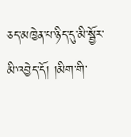ཅད་མཁྱེན་པ་ཉིད་དུ་མི་སྦྱོར་མི་འབྱེད་དོ། །མིག་གི་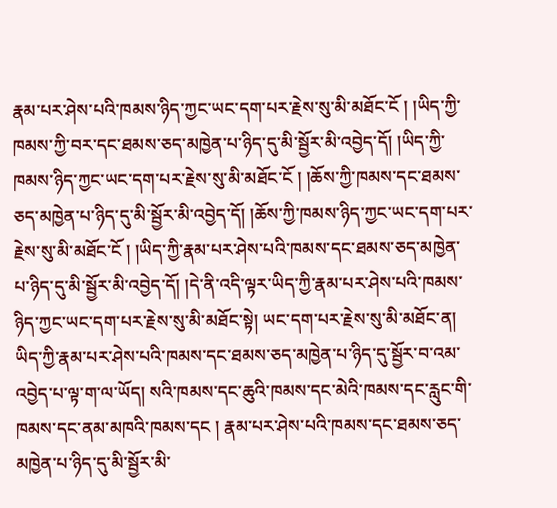རྣམ་པར་ཤེས་པའི་ཁམས་ཉིད་ཀྱང་ཡང་དག་པར་རྗེས་སུ་མི་མཐོང་ངོ ། །ཡིད་ཀྱི་ཁམས་ཀྱི་བར་དང་ཐམས་ཅད་མཁྱེན་པ་ཉིད་དུ་མི་སྦྱོར་མི་འབྱེད་དོ། །ཡིད་ཀྱི་ཁམས་ཉིད་ཀྱང་ཡང་དག་པར་རྗེས་སུ་མི་མཐོང་ངོ ། །ཆོས་ཀྱི་ཁམས་དང་ཐམས་ཅད་མཁྱེན་པ་ཉིད་དུ་མི་སྦྱོར་མི་འབྱེད་དོ། །ཆོས་ཀྱི་ཁམས་ཉིད་ཀྱང་ཡང་དག་པར་རྗེས་སུ་མི་མཐོང་ངོ ། །ཡིད་ཀྱི་རྣམ་པར་ཤེས་པའི་ཁམས་དང་ཐམས་ཅད་མཁྱེན་པ་ཉིད་དུ་མི་སྦྱོར་མི་འབྱེད་དོ། །དེ་ནི་འདི་ལྟར་ཡིད་ཀྱི་རྣམ་པར་ཤེས་པའི་ཁམས་ཉིད་ཀྱང་ཡང་དག་པར་རྗེས་སུ་མི་མཐོང་སྟེ། ཡང་དག་པར་རྗེས་སུ་མི་མཐོང་ན། ཡིད་ཀྱི་རྣམ་པར་ཤེས་པའི་ཁམས་དང་ཐམས་ཅད་མཁྱེན་པ་ཉིད་དུ་སྦྱོར་བ་འམ་འབྱེད་པ་ལྟ་ག་ལ་ཡོད། སའི་ཁམས་དང་ཆུའི་ཁམས་དང་མེའི་ཁམས་དང་རླུང་གི་ཁམས་དང་ནམ་མཁའི་ཁམས་དང ། རྣམ་པར་ཤེས་པའི་ཁམས་དང་ཐམས་ཅད་མཁྱེན་པ་ཉིད་དུ་མི་སྦྱོར་མི་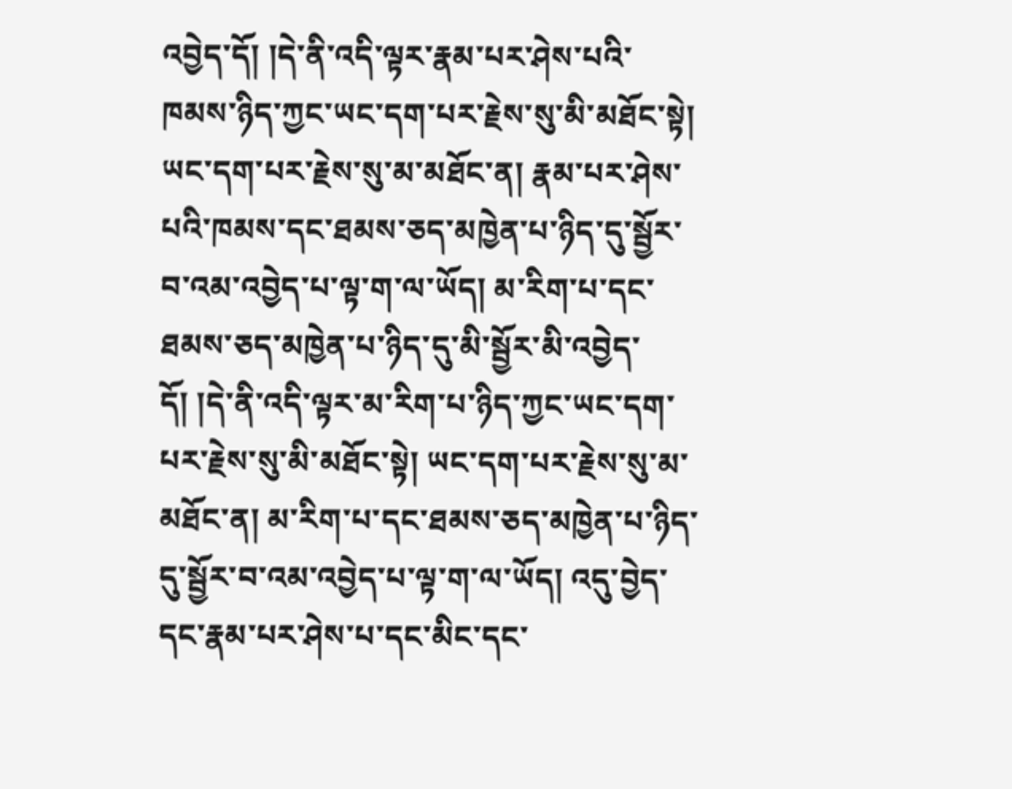འབྱེད་དོ། །དེ་ནི་འདི་ལྟར་རྣམ་པར་ཤེས་པའི་ཁམས་ཉིད་ཀྱང་ཡང་དག་པར་རྗེས་སུ་མི་མཐོང་སྟེ། ཡང་དག་པར་རྗེས་སུ་མ་མཐོང་ན། རྣམ་པར་ཤེས་པའི་ཁམས་དང་ཐམས་ཅད་མཁྱེན་པ་ཉིད་དུ་སྦྱོར་བ་འམ་འབྱེད་པ་ལྟ་ག་ལ་ཡོད། མ་རིག་པ་དང་ཐམས་ཅད་མཁྱེན་པ་ཉིད་དུ་མི་སྦྱོར་མི་འབྱེད་དོ། །དེ་ནི་འདི་ལྟར་མ་རིག་པ་ཉིད་ཀྱང་ཡང་དག་པར་རྗེས་སུ་མི་མཐོང་སྟེ། ཡང་དག་པར་རྗེས་སུ་མ་མཐོང་ན། མ་རིག་པ་དང་ཐམས་ཅད་མཁྱེན་པ་ཉིད་དུ་སྦྱོར་བ་འམ་འབྱེད་པ་ལྟ་ག་ལ་ཡོད། འདུ་བྱེད་དང་རྣམ་པར་ཤེས་པ་དང་མིང་དང་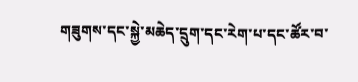གཟུགས་དང་སྐྱེ་མཆེད་དྲུག་དང་རེག་པ་དང་ཚོར་བ་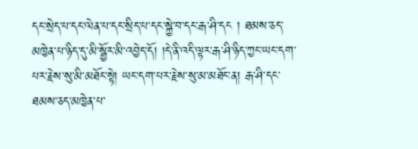དང་སྲེད་པ་དང་ལེན་པ་དང་སྲིད་པ་དང་སྐྱེ་བ་དང་རྒ་ཤི་དང ། ཐམས་ཅད་མཁྱེན་པ་ཉིད་དུ་མི་སྦྱོར་མི་འབྱེད་དོ། །དེ་ནི་འདི་ལྟར་རྒ་ཤི་ཉིད་ཀྱང་ཡང་དག་པར་རྗེས་སུ་མི་མཐོང་སྟེ། ཡང་དག་པར་རྗེས་སུ་མ་མཐོང་ན། རྒ་ཤི་དང་ཐམས་ཅད་མཁྱེན་པ་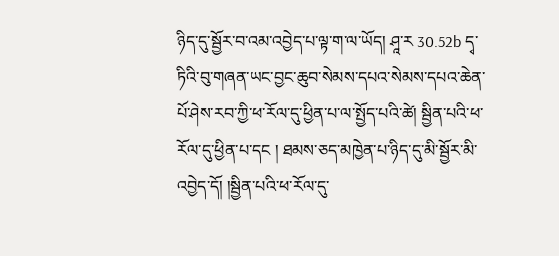ཉིད་དུ་སྦྱོར་བ་འམ་འབྱེད་པ་ལྟ་ག་ལ་ཡོད། ཤཱ་ར 30.52b དྭ་ཏིའི་བུ་གཞན་ཡང་བྱང་ཆུབ་སེམས་དཔའ་སེམས་དཔའ་ཆེན་པོ་ཤེས་རབ་ཀྱི་ཕ་རོལ་དུ་ཕྱིན་པ་ལ་སྤྱོད་པའི་ཚེ། སྦྱིན་པའི་ཕ་རོལ་དུ་ཕྱིན་པ་དང ། ཐམས་ཅད་མཁྱེན་པ་ཉིད་དུ་མི་སྦྱོར་མི་འབྱེད་དོ། །སྦྱིན་པའི་ཕ་རོལ་དུ་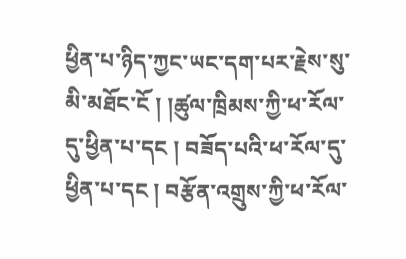ཕྱིན་པ་ཉིད་ཀྱང་ཡང་དག་པར་རྗེས་སུ་མི་མཐོང་ངོ ། །ཚུལ་ཁྲིམས་ཀྱི་ཕ་རོལ་དུ་ཕྱིན་པ་དང ། བཟོད་པའི་ཕ་རོལ་དུ་ཕྱིན་པ་དང ། བརྩོན་འགྲུས་ཀྱི་ཕ་རོལ་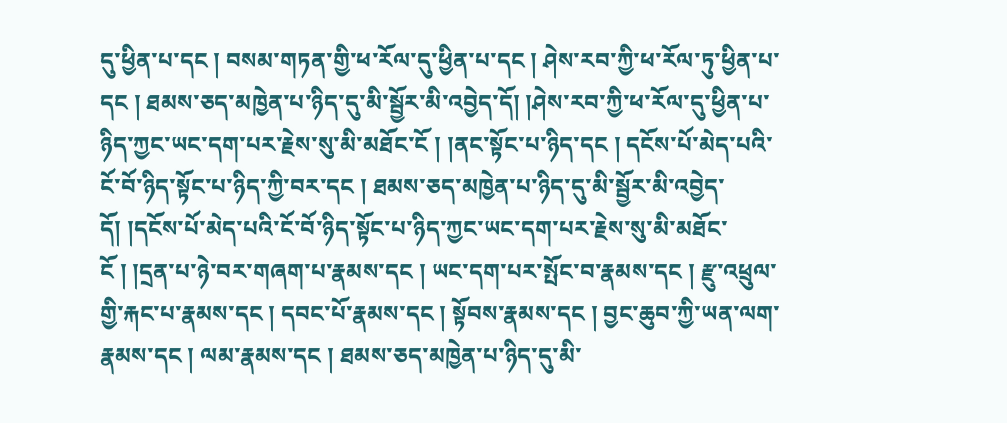དུ་ཕྱིན་པ་དང ། བསམ་གཏན་གྱི་ཕ་རོལ་དུ་ཕྱིན་པ་དང ། ཤེས་རབ་ཀྱི་ཕ་རོལ་ཏུ་ཕྱིན་པ་དང ། ཐམས་ཅད་མཁྱེན་པ་ཉིད་དུ་མི་སྦྱོར་མི་འབྱེད་དོ། །ཤེས་རབ་ཀྱི་ཕ་རོལ་དུ་ཕྱིན་པ་ཉིད་ཀྱང་ཡང་དག་པར་རྗེས་སུ་མི་མཐོང་ངོ ། །ནང་སྟོང་པ་ཉིད་དང ། དངོས་པོ་མེད་པའི་ངོ་བོ་ཉིད་སྟོང་པ་ཉིད་ཀྱི་བར་དང ། ཐམས་ཅད་མཁྱེན་པ་ཉིད་དུ་མི་སྦྱོར་མི་འབྱེད་དོ། །དངོས་པོ་མེད་པའི་ངོ་བོ་ཉིད་སྟོང་པ་ཉིད་ཀྱང་ཡང་དག་པར་རྗེས་སུ་མི་མཐོང་ངོ ། །དྲན་པ་ཉེ་བར་གཞག་པ་རྣམས་དང ། ཡང་དག་པར་སྤོང་བ་རྣམས་དང ། རྫུ་འཕྲུལ་གྱི་རྐང་པ་རྣམས་དང ། དབང་པོ་རྣམས་དང ། སྟོབས་རྣམས་དང ། བྱང་ཆུབ་ཀྱི་ཡན་ལག་རྣམས་དང ། ལམ་རྣམས་དང ། ཐམས་ཅད་མཁྱེན་པ་ཉིད་དུ་མི་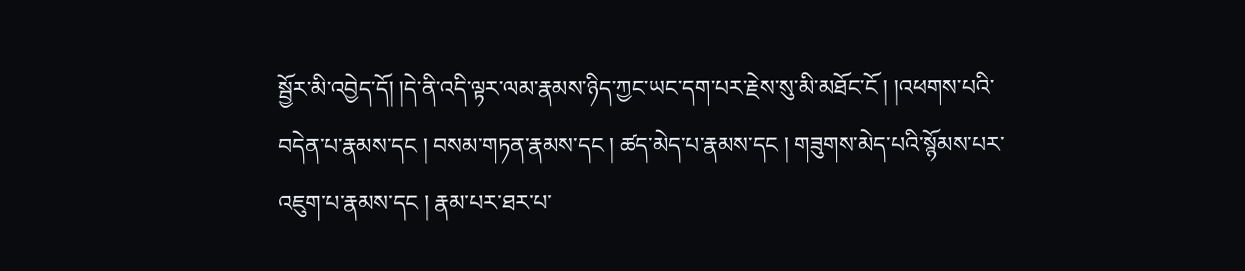སྦྱོར་མི་འབྱེད་དོ། །དེ་ནི་འདི་ལྟར་ལམ་རྣམས་ཉིད་ཀྱང་ཡང་དག་པར་རྗེས་སུ་མི་མཐོང་ངོ ། །འཕགས་པའི་བདེན་པ་རྣམས་དང ། བསམ་གཏན་རྣམས་དང ། ཚད་མེད་པ་རྣམས་དང ། གཟུགས་མེད་པའི་སྙོམས་པར་འཇུག་པ་རྣམས་དང ། རྣམ་པར་ཐར་པ་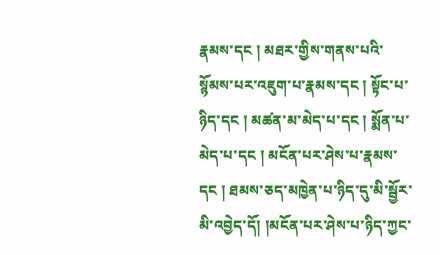རྣམས་དང ། མཐར་གྱིས་གནས་པའི་སྙོམས་པར་འཇུག་པ་རྣམས་དང ། སྟོང་པ་ཉིད་དང ། མཚན་མ་མེད་པ་དང ། སྨོན་པ་མེད་པ་དང ། མངོན་པར་ཤེས་པ་རྣམས་དང ། ཐམས་ཅད་མཁྱེན་པ་ཉིད་དུ་མི་སྦྱོར་མི་འབྱེད་དོ། །མངོན་པར་ཤེས་པ་ཉིད་ཀྱང་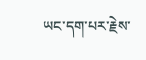ཡང་དག་པར་རྗེས་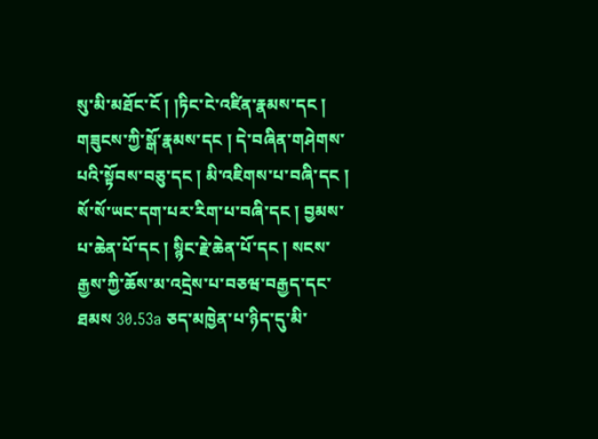སུ་མི་མཐོང་ངོ ། །ཏིང་ངེ་འཛིན་རྣམས་དང ། གཟུངས་ཀྱི་སྒོ་རྣམས་དང ། དེ་བཞིན་གཤེགས་པའི་སྟོབས་བཅུ་དང ། མི་འཇིགས་པ་བཞི་དང ། སོ་སོ་ཡང་དག་པར་རིག་པ་བཞི་དང ། བྱམས་པ་ཆེན་པོ་དང ། སྙིང་རྗེ་ཆེན་པོ་དང ། སངས་རྒྱས་ཀྱི་ཆོས་མ་འདྲེས་པ་བཅཝ་བརྒྱད་དང་ཐམས 30.53a ཅད་མཁྱེན་པ་ཉིད་དུ་མི་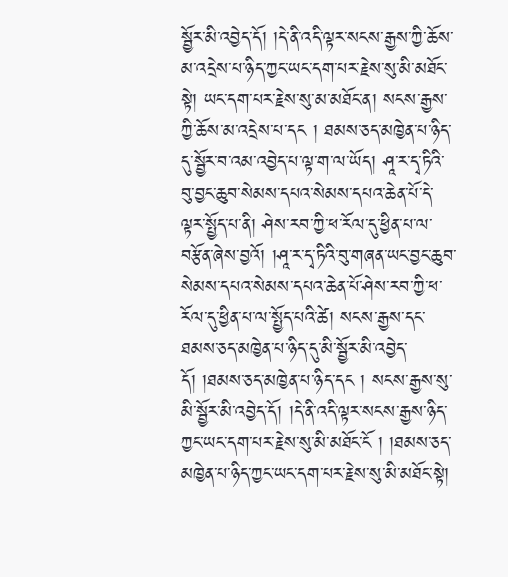སྦྱོར་མི་འབྱེད་དོ། །དེ་ནི་འདི་ལྟར་སངས་རྒྱས་ཀྱི་ཆོས་མ་འདྲེས་པ་ཉིད་ཀྱང་ཡང་དག་པར་རྗེས་སུ་མི་མཐོང་སྟེ། ཡང་དག་པར་རྗེས་སུ་མ་མཐོང་ན། སངས་རྒྱས་ཀྱི་ཆོས་མ་འདྲེས་པ་དང ། ཐམས་ཅད་མཁྱེན་པ་ཉིད་དུ་སྦྱོར་བ་འམ་འབྱེད་པ་ལྟ་ག་ལ་ཡོད། ཤཱ་ར་དྭ་ཏིའི་བུ་བྱང་ཆུབ་སེམས་དཔའ་སེམས་དཔའ་ཆེན་པོ་དེ་ལྟར་སྤྱོད་པ་ནི། ཤེས་རབ་ཀྱི་ཕ་རོལ་དུ་ཕྱིན་པ་ལ་བརྩོན་ཞེས་བྱའོ། །ཤཱ་ར་དྭ་ཏིའི་བུ་གཞན་ཡང་བྱང་ཆུབ་སེམས་དཔའ་སེམས་དཔའ་ཆེན་པོ་ཤེས་རབ་ཀྱི་ཕ་རོལ་དུ་ཕྱིན་པ་ལ་སྤྱོད་པའི་ཚེ། སངས་རྒྱས་དང་ཐམས་ཅད་མཁྱེན་པ་ཉིད་དུ་མི་སྦྱོར་མི་འབྱེད་དོ། །ཐམས་ཅད་མཁྱེན་པ་ཉིད་དང ། སངས་རྒྱས་སུ་མི་སྦྱོར་མི་འབྱེད་དོ། །དེ་ནི་འདི་ལྟར་སངས་རྒྱས་ཉིད་ཀྱང་ཡང་དག་པར་རྗེས་སུ་མི་མཐོང་ངོ ། །ཐམས་ཅད་མཁྱེན་པ་ཉིད་ཀྱང་ཡང་དག་པར་རྗེས་སུ་མི་མཐོང་སྟེ།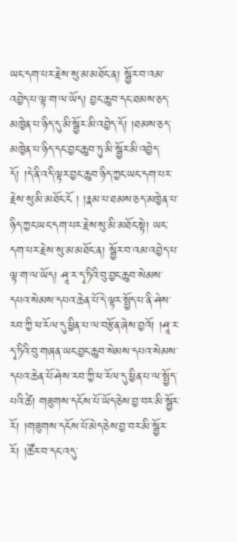ཡང་དག་པར་རྗེས་སུ་མ་མཐོང་ན། སྦྱོར་བ་འམ་འབྱེད་པ་ལྟ་ག་ལ་ཡོད། བྱང་ཆུབ་དང་ཐམས་ཅད་མཁྱེན་པ་ཉིད་དུ་མི་སྦྱོར་མི་འབྱེད་དོ། །ཐམས་ཅད་མཁྱེན་པ་ཉིད་དང་བྱང་ཆུབ་ཏུ་མི་སྦྱོར་མི་འབྱེད་དོ། །དེ་ནི་འདི་ལྟར་བྱང་ཆུབ་ཉིད་ཀྱང་ཡང་དག་པར་རྗེས་སུ་མི་མཐོང་ངོ ། །རྣམ་པ་ཐམས་ཅད་མཁྱེན་པ་ཉིད་ཀྱང་ཡང་དག་པར་རྗེས་སུ་མི་མཐོང་སྟེ། ཡང་དག་པར་རྗེས་སུ་མ་མཐོང་ན། སྦྱོར་བ་འམ་འབྱེད་པ་ལྟ་ག་ལ་ཡོད། ཤཱ་ར་དྭ་ཏིའི་བུ་བྱང་ཆུབ་སེམས་དཔའ་སེམས་དཔའ་ཆེན་པོ་དེ་ལྟར་སྤྱོད་པ་ནི་ཤེས་རབ་ཀྱི་ཕ་རོལ་དུ་ཕྱིན་པ་ལ་བརྩོན་ཞེས་བྱའོ། །ཤཱ་ར་དྭ་ཏིའི་བུ་གཞན་ཡང་བྱང་ཆུབ་སེམས་དཔའ་སེམས་དཔའ་ཆེན་པོ་ཤེས་རབ་ཀྱི་ཕ་རོལ་དུ་ཕྱིན་པ་ལ་སྤྱོད་པའི་ཚེ། གཟུགས་དངོས་པོ་ཡོད་ཅེས་བྱ་བར་མི་སྦྱོར་རོ། །གཟུགས་དངོས་པོ་མེད་ཅེས་བྱ་བར་མི་སྦྱོར་རོ། །ཚོར་བ་དང་འདུ་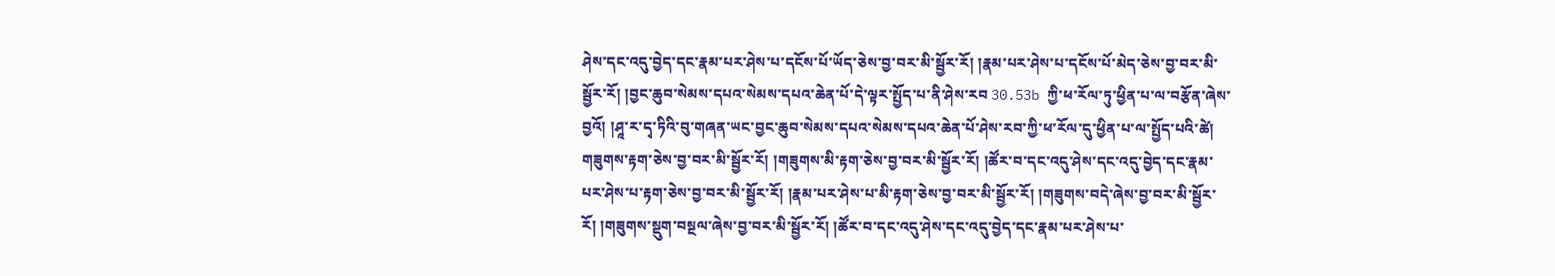ཤེས་དང་འདུ་བྱེད་དང་རྣམ་པར་ཤེས་པ་དངོས་པོ་ཡོད་ཅེས་བྱ་བར་མི་སྦྱོར་རོ། །རྣམ་པར་ཤེས་པ་དངོས་པོ་མེད་ཅེས་བྱ་བར་མི་སྦྱོར་རོ། །བྱང་ཆུབ་སེམས་དཔའ་སེམས་དཔའ་ཆེན་པོ་དེ་ལྟར་སྤྱོད་པ་ནི་ཤེས་རབ 30.53b ཀྱི་ཕ་རོལ་ཏུ་ཕྱིན་པ་ལ་བརྩོན་ཞེས་བྱའོ། །ཤཱ་ར་དྭ་ཏིའི་བུ་གཞན་ཡང་བྱང་ཆུབ་སེམས་དཔའ་སེམས་དཔའ་ཆེན་པོ་ཤེས་རབ་ཀྱི་ཕ་རོལ་དུ་ཕྱིན་པ་ལ་སྤྱོད་པའི་ཚེ། གཟུགས་རྟག་ཅེས་བྱ་བར་མི་སྦྱོར་རོ། །གཟུགས་མི་རྟག་ཅེས་བྱ་བར་མི་སྦྱོར་རོ། །ཚོར་བ་དང་འདུ་ཤེས་དང་འདུ་བྱེད་དང་རྣམ་པར་ཤེས་པ་རྟག་ཅེས་བྱ་བར་མི་སྦྱོར་རོ། །རྣམ་པར་ཤེས་པ་མི་རྟག་ཅེས་བྱ་བར་མི་སྦྱོར་རོ། །གཟུགས་བདེ་ཞེས་བྱ་བར་མི་སྦྱོར་རོ། །གཟུགས་སྡུག་བསྔལ་ཞེས་བྱ་བར་མི་སྦྱོར་རོ། །ཚོར་བ་དང་འདུ་ཤེས་དང་འདུ་བྱེད་དང་རྣམ་པར་ཤེས་པ་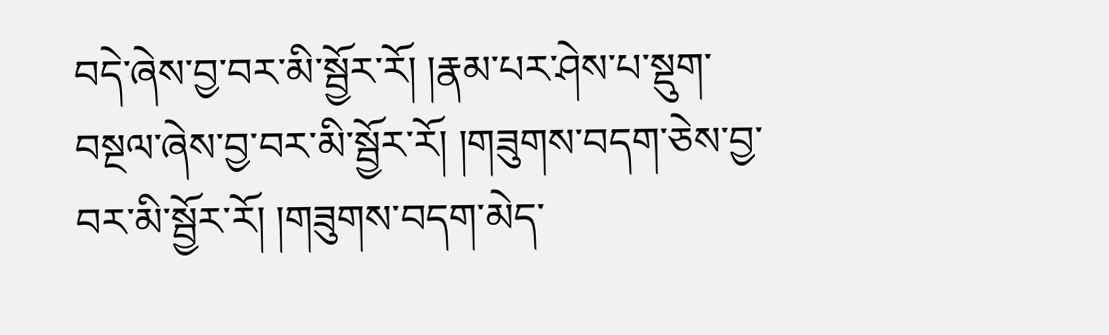བདེ་ཞེས་བྱ་བར་མི་སྦྱོར་རོ། །རྣམ་པར་ཤེས་པ་སྡུག་བསྔལ་ཞེས་བྱ་བར་མི་སྦྱོར་རོ། །གཟུགས་བདག་ཅེས་བྱ་བར་མི་སྦྱོར་རོ། །གཟུགས་བདག་མེད་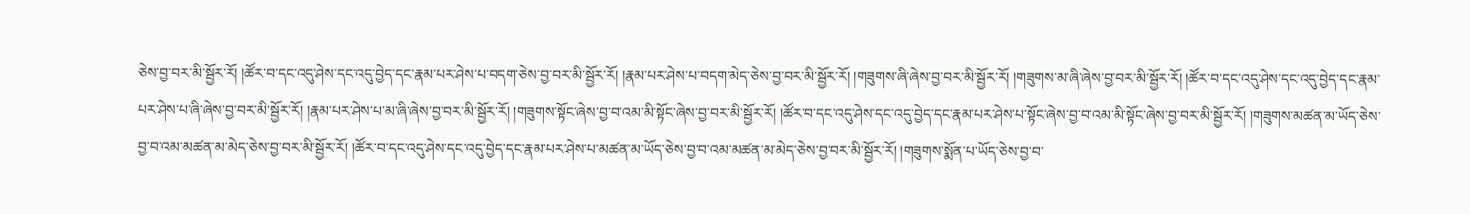ཅེས་བྱ་བར་མི་སྦྱོར་རོ། །ཚོར་བ་དང་འདུ་ཤེས་དང་འདུ་བྱེད་དང་རྣམ་པར་ཤེས་པ་བདག་ཅེས་བྱ་བར་མི་སྦྱོར་རོ། །རྣམ་པར་ཤེས་པ་བདག་མེད་ཅེས་བྱ་བར་མི་སྦྱོར་རོ། །གཟུགས་ཞི་ཞེས་བྱ་བར་མི་སྦྱོར་རོ། །གཟུགས་མ་ཞི་ཞེས་བྱ་བར་མི་སྦྱོར་རོ། །ཚོར་བ་དང་འདུ་ཤེས་དང་འདུ་བྱེད་དང་རྣམ་པར་ཤེས་པ་ཞི་ཞེས་བྱ་བར་མི་སྦྱོར་རོ། །རྣམ་པར་ཤེས་པ་མ་ཞི་ཞེས་བྱ་བར་མི་སྦྱོར་རོ། །གཟུགས་སྟོང་ཞེས་བྱ་བ་འམ་མི་སྟོང་ཞེས་བྱ་བར་མི་སྦྱོར་རོ། །ཚོར་བ་དང་འདུ་ཤེས་དང་འདུ་བྱེད་དང་རྣམ་པར་ཤེས་པ་སྟོང་ཞེས་བྱ་བ་འམ་མི་སྟོང་ཞེས་བྱ་བར་མི་སྦྱོར་རོ། །གཟུགས་མཚན་མ་ཡོད་ཅེས་བྱ་བ་འམ་མཚན་མ་མེད་ཅེས་བྱ་བར་མི་སྦྱོར་རོ། །ཚོར་བ་དང་འདུ་ཤེས་དང་འདུ་བྱེད་དང་རྣམ་པར་ཤེས་པ་མཚན་མ་ཡོད་ཅེས་བྱ་བ་འམ་མཚན་མ་མེད་ཅེས་བྱ་བར་མི་སྦྱོར་རོ། །གཟུགས་སྨོན་པ་ཡོད་ཅེས་བྱ་བ་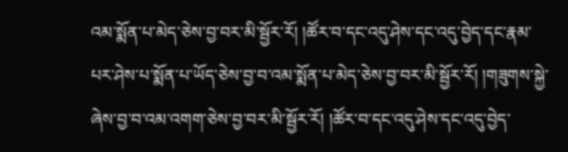འམ་སྨོན་པ་མེད་ཅེས་བྱ་བར་མི་སྦྱོར་རོ། །ཚོར་བ་དང་འདུ་ཤེས་དང་འདུ་བྱེད་དང་རྣམ་པར་ཤེས་པ་སྨོན་པ་ཡོད་ཅེས་བྱ་བ་འམ་སྨོན་པ་མེད་ཅེས་བྱ་བར་མི་སྦྱོར་རོ། །གཟུགས་སྐྱེ་ཞེས་བྱ་བ་འམ་འགག་ཅེས་བྱ་བར་མི་སྦྱོར་རོ། །ཚོར་བ་དང་འདུ་ཤེས་དང་འདུ་བྱེད་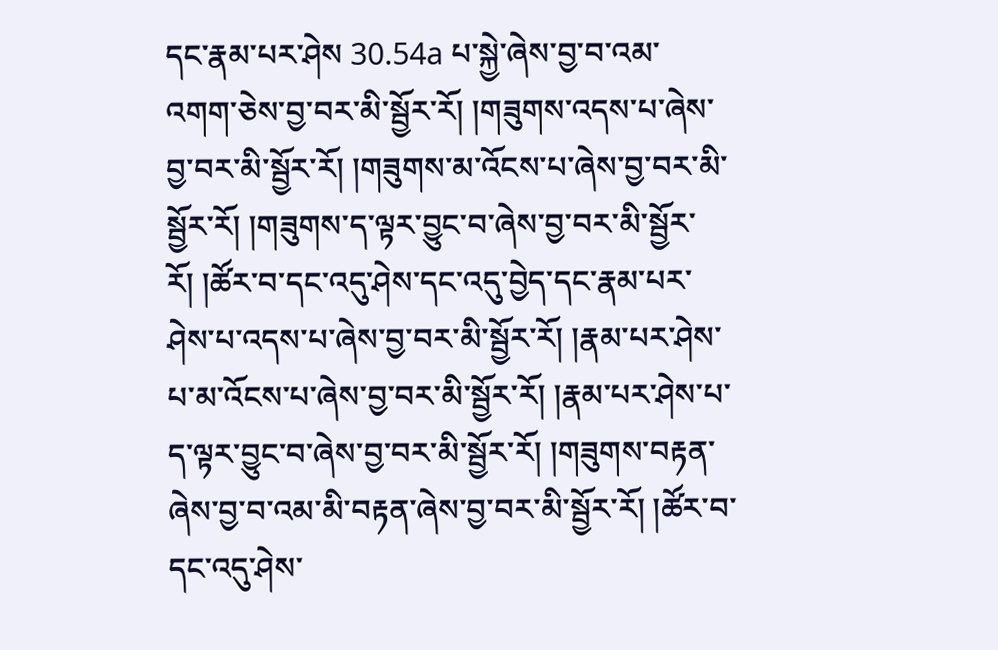དང་རྣམ་པར་ཤེས 30.54a པ་སྐྱེ་ཞེས་བྱ་བ་འམ་འགག་ཅེས་བྱ་བར་མི་སྦྱོར་རོ། །གཟུགས་འདས་པ་ཞེས་བྱ་བར་མི་སྦྱོར་རོ། །གཟུགས་མ་འོངས་པ་ཞེས་བྱ་བར་མི་སྦྱོར་རོ། །གཟུགས་ད་ལྟར་བྱུང་བ་ཞེས་བྱ་བར་མི་སྦྱོར་རོ། །ཚོར་བ་དང་འདུ་ཤེས་དང་འདུ་བྱེད་དང་རྣམ་པར་ཤེས་པ་འདས་པ་ཞེས་བྱ་བར་མི་སྦྱོར་རོ། །རྣམ་པར་ཤེས་པ་མ་འོངས་པ་ཞེས་བྱ་བར་མི་སྦྱོར་རོ། །རྣམ་པར་ཤེས་པ་ད་ལྟར་བྱུང་བ་ཞེས་བྱ་བར་མི་སྦྱོར་རོ། །གཟུགས་བརྟན་ཞེས་བྱ་བ་འམ་མི་བརྟན་ཞེས་བྱ་བར་མི་སྦྱོར་རོ། །ཚོར་བ་དང་འདུ་ཤེས་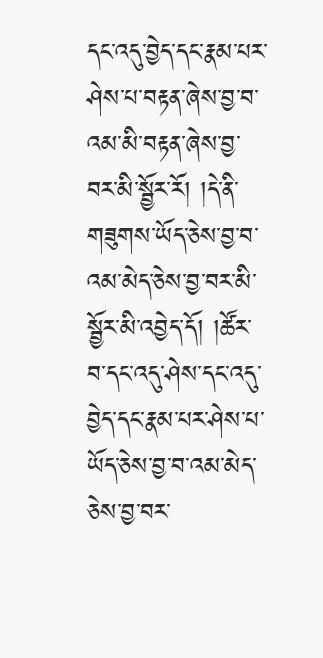དང་འདུ་བྱེད་དང་རྣམ་པར་ཤེས་པ་བརྟན་ཞེས་བྱ་བ་འམ་མི་བརྟན་ཞེས་བྱ་བར་མི་སྦྱོར་རོ། །དེ་ནི་གཟུགས་ཡོད་ཅེས་བྱ་བ་འམ་མེད་ཅེས་བྱ་བར་མི་སྦྱོར་མི་འབྱེད་དོ། །ཚོར་བ་དང་འདུ་ཤེས་དང་འདུ་བྱེད་དང་རྣམ་པར་ཤེས་པ་ཡོད་ཅེས་བྱ་བ་འམ་མེད་ཅེས་བྱ་བར་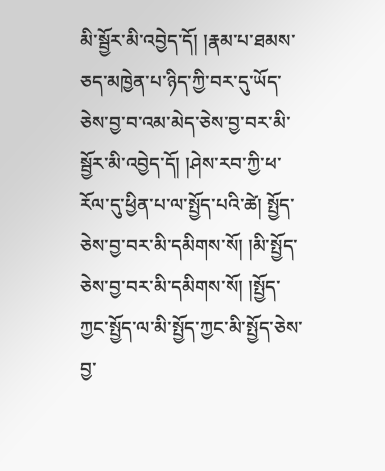མི་སྦྱོར་མི་འབྱེད་དོ། །རྣམ་པ་ཐམས་ཅད་མཁྱེན་པ་ཉིད་ཀྱི་བར་དུ་ཡོད་ཅེས་བྱ་བ་འམ་མེད་ཅེས་བྱ་བར་མི་སྦྱོར་མི་འབྱེད་དོ། །ཤེས་རབ་ཀྱི་ཕ་རོལ་དུ་ཕྱིན་པ་ལ་སྤྱོད་པའི་ཚེ། སྤྱོད་ཅེས་བྱ་བར་མི་དམིགས་སོ། །མི་སྤྱོད་ཅེས་བྱ་བར་མི་དམིགས་སོ། །སྤྱོད་ཀྱང་སྤྱོད་ལ་མི་སྤྱོད་ཀྱང་མི་སྤྱོད་ཅེས་བྱ་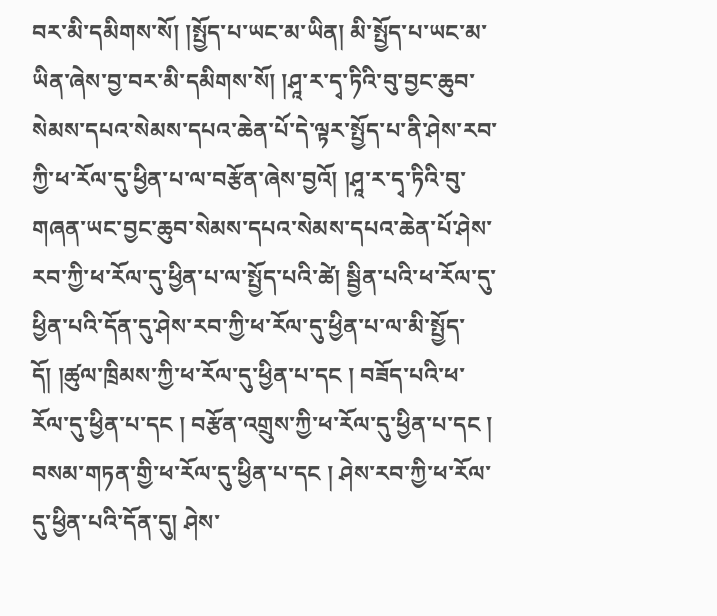བར་མི་དམིགས་སོ། །སྤྱོད་པ་ཡང་མ་ཡིན། མི་སྤྱོད་པ་ཡང་མ་ཡིན་ཞེས་བྱ་བར་མི་དམིགས་སོ། །ཤཱ་ར་དྭ་ཏིའི་བུ་བྱང་ཆུབ་སེམས་དཔའ་སེམས་དཔའ་ཆེན་པོ་དེ་ལྟར་སྤྱོད་པ་ནི་ཤེས་རབ་ཀྱི་ཕ་རོལ་དུ་ཕྱིན་པ་ལ་བརྩོན་ཞེས་བྱའོ། །ཤཱ་ར་དྭ་ཏིའི་བུ་གཞན་ཡང་བྱང་ཆུབ་སེམས་དཔའ་སེམས་དཔའ་ཆེན་པོ་ཤེས་རབ་ཀྱི་ཕ་རོལ་དུ་ཕྱིན་པ་ལ་སྤྱོད་པའི་ཚེ། སྦྱིན་པའི་ཕ་རོལ་དུ་ཕྱིན་པའི་དོན་དུ་ཤེས་རབ་ཀྱི་ཕ་རོལ་དུ་ཕྱིན་པ་ལ་མི་སྤྱོད་དོ། །ཚུལ་ཁྲིམས་ཀྱི་ཕ་རོལ་དུ་ཕྱིན་པ་དང ། བཟོད་པའི་ཕ་རོལ་དུ་ཕྱིན་པ་དང ། བརྩོན་འགྲུས་ཀྱི་ཕ་རོལ་དུ་ཕྱིན་པ་དང ། བསམ་གཏན་གྱི་ཕ་རོལ་དུ་ཕྱིན་པ་དང ། ཤེས་རབ་ཀྱི་ཕ་རོལ་དུ་ཕྱིན་པའི་དོན་དུ། ཤེས་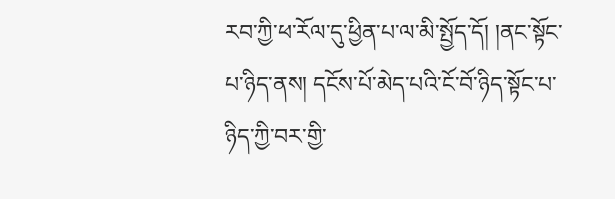རབ་ཀྱི་ཕ་རོལ་དུ་ཕྱིན་པ་ལ་མི་སྤྱོད་དོ། །ནང་སྟོང་པ་ཉིད་ནས། དངོས་པོ་མེད་པའི་ངོ་བོ་ཉིད་སྟོང་པ་ཉིད་ཀྱི་བར་གྱི་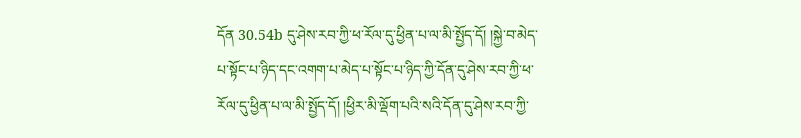དོན 30.54b དུ་ཤེས་རབ་ཀྱི་ཕ་རོལ་དུ་ཕྱིན་པ་ལ་མི་སྤྱོད་དོ། །སྐྱེ་བ་མེད་པ་སྟོང་པ་ཉིད་དང་འགག་པ་མེད་པ་སྟོང་པ་ཉིད་ཀྱི་དོན་དུ་ཤེས་རབ་ཀྱི་ཕ་རོལ་དུ་ཕྱིན་པ་ལ་མི་སྤྱོད་དོ། །ཕྱིར་མི་ལྡོག་པའི་སའི་དོན་དུ་ཤེས་རབ་ཀྱི་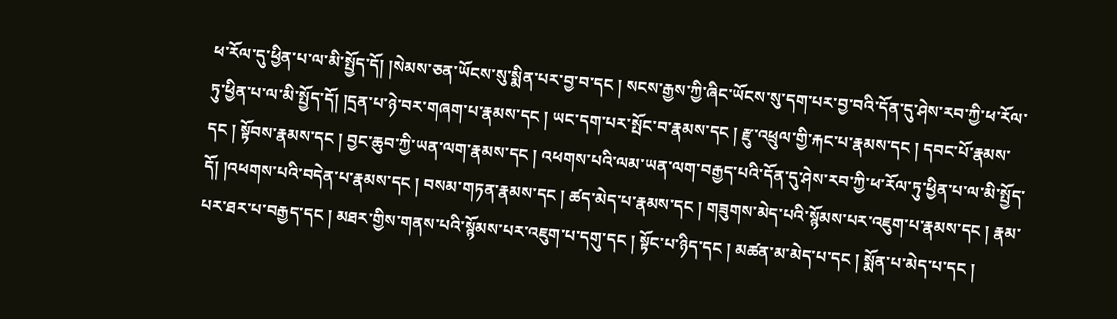ཕ་རོལ་དུ་ཕྱིན་པ་ལ་མི་སྤྱོད་དོ། །སེམས་ཅན་ཡོངས་སུ་སྨིན་པར་བྱ་བ་དང ། སངས་རྒྱས་ཀྱི་ཞིང་ཡོངས་སུ་དག་པར་བྱ་བའི་དོན་དུ་ཤེས་རབ་ཀྱི་ཕ་རོལ་ཏུ་ཕྱིན་པ་ལ་མི་སྤྱོད་དོ། །དྲན་པ་ཉེ་བར་གཞག་པ་རྣམས་དང ། ཡང་དག་པར་སྤོང་བ་རྣམས་དང ། རྫུ་འཕྲུལ་གྱི་རྐང་པ་རྣམས་དང ། དབང་པོ་རྣམས་དང ། སྟོབས་རྣམས་དང ། བྱང་ཆུབ་ཀྱི་ཡན་ལག་རྣམས་དང ། འཕགས་པའི་ལམ་ཡན་ལག་བརྒྱད་པའི་དོན་དུ་ཤེས་རབ་ཀྱི་ཕ་རོལ་ཏུ་ཕྱིན་པ་ལ་མི་སྤྱོད་དོ། །འཕགས་པའི་བདེན་པ་རྣམས་དང ། བསམ་གཏན་རྣམས་དང ། ཚད་མེད་པ་རྣམས་དང ། གཟུགས་མེད་པའི་སྙོམས་པར་འཇུག་པ་རྣམས་དང ། རྣམ་པར་ཐར་པ་བརྒྱད་དང ། མཐར་གྱིས་གནས་པའི་སྙོམས་པར་འཇུག་པ་དགུ་དང ། སྟོང་པ་ཉིད་དང ། མཚན་མ་མེད་པ་དང ། སྨོན་པ་མེད་པ་དང །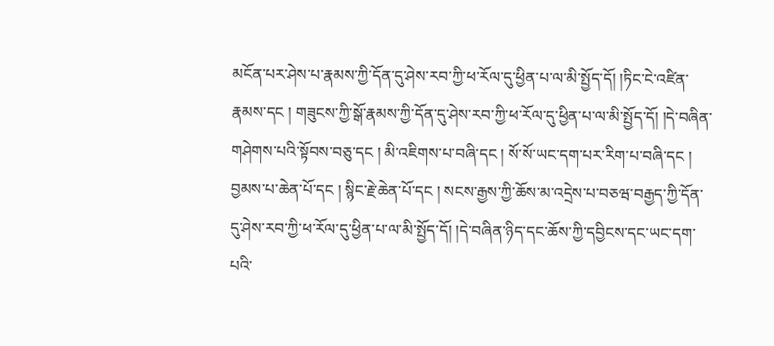མངོན་པར་ཤེས་པ་རྣམས་ཀྱི་དོན་དུ་ཤེས་རབ་ཀྱི་ཕ་རོལ་དུ་ཕྱིན་པ་ལ་མི་སྤྱོད་དོ། །ཏིང་ངེ་འཛིན་རྣམས་དང ། གཟུངས་ཀྱི་སྒོ་རྣམས་ཀྱི་དོན་དུ་ཤེས་རབ་ཀྱི་ཕ་རོལ་དུ་ཕྱིན་པ་ལ་མི་སྤྱོད་དོ། །དེ་བཞིན་གཤེགས་པའི་སྟོབས་བཅུ་དང ། མི་འཇིགས་པ་བཞི་དང ། སོ་སོ་ཡང་དག་པར་རིག་པ་བཞི་དང ། བྱམས་པ་ཆེན་པོ་དང ། སྙིང་རྗེ་ཆེན་པོ་དང ། སངས་རྒྱས་ཀྱི་ཆོས་མ་འདྲེས་པ་བཅཝ་བརྒྱད་ཀྱི་དོན་དུ་ཤེས་རབ་ཀྱི་ཕ་རོལ་དུ་ཕྱིན་པ་ལ་མི་སྤྱོད་དོ། །དེ་བཞིན་ཉིད་དང་ཆོས་ཀྱི་དབྱིངས་དང་ཡང་དག་པའི་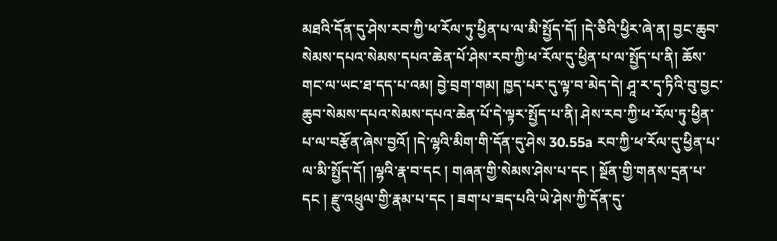མཐའི་དོན་དུ་ཤེས་རབ་ཀྱི་ཕ་རོལ་ཏུ་ཕྱིན་པ་ལ་མི་སྤྱོད་དོ། །དེ་ཅིའི་ཕྱིར་ཞེ་ན། བྱང་ཆུབ་སེམས་དཔའ་སེམས་དཔའ་ཆེན་པོ་ཤེས་རབ་ཀྱི་ཕ་རོལ་དུ་ཕྱིན་པ་ལ་སྤྱོད་པ་ནི། ཆོས་གང་ལ་ཡང་ཐ་དད་པ་འམ། བྱེ་བྲག་གམ། ཁྱད་པར་དུ་ལྟ་བ་མེད་དེ། ཤཱ་ར་དྭ་ཏིའི་བུ་བྱང་ཆུབ་སེམས་དཔའ་སེམས་དཔའ་ཆེན་པོ་དེ་ལྟར་སྤྱོད་པ་ནི། ཤེས་རབ་ཀྱི་ཕ་རོལ་ཏུ་ཕྱིན་པ་ལ་བརྩོན་ཞེས་བྱའོ། །དེ་ལྷའི་མིག་གི་དོན་དུ་ཤེས 30.55a རབ་ཀྱི་ཕ་རོལ་དུ་ཕྱིན་པ་ལ་མི་སྤྱོད་དོ། །ལྷའི་རྣ་བ་དང ། གཞན་གྱི་སེམས་ཤེས་པ་དང ། སྔོན་གྱི་གནས་དྲན་པ་དང ། རྫུ་འཕྲུལ་གྱི་རྣམ་པ་དང ། ཟག་པ་ཟད་པའི་ཡེ་ཤེས་ཀྱི་དོན་དུ་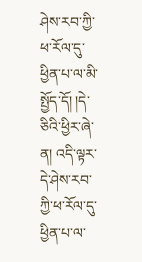ཤེས་རབ་ཀྱི་ཕ་རོལ་དུ་ཕྱིན་པ་ལ་མི་སྤྱོད་དོ། །དེ་ཅིའི་ཕྱིར་ཞེ་ན། འདི་ལྟར་དེ་ཤེས་རབ་ཀྱི་ཕ་རོལ་དུ་ཕྱིན་པ་ལ་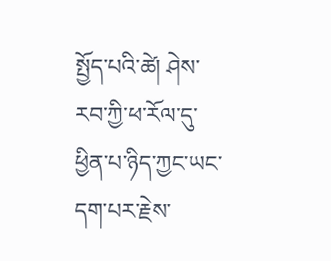སྤྱོད་པའི་ཚེ། ཤེས་རབ་ཀྱི་ཕ་རོལ་དུ་ཕྱིན་པ་ཉིད་ཀྱང་ཡང་དག་པར་རྗེས་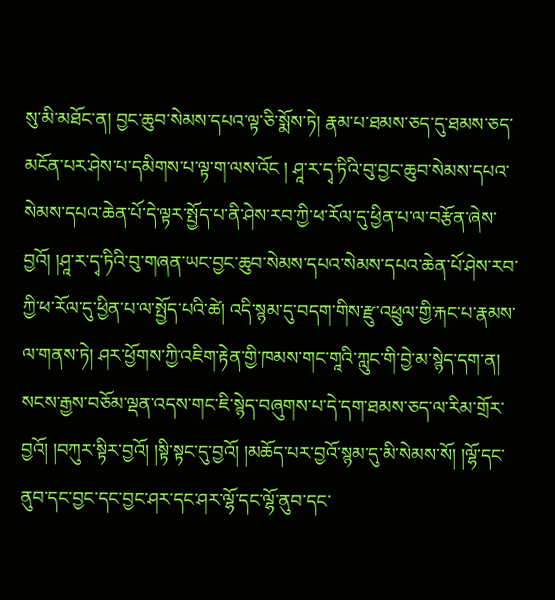སུ་མི་མཐོང་ན། བྱང་ཆུབ་སེམས་དཔའ་ལྟ་ཅི་སྨོས་ཏེ། རྣམ་པ་ཐམས་ཅད་དུ་ཐམས་ཅད་མངོན་པར་ཤེས་པ་དམིགས་པ་ལྟ་ག་ལས་འོང ། ཤཱ་ར་དྭ་ཏིའི་བུ་བྱང་ཆུབ་སེམས་དཔའ་སེམས་དཔའ་ཆེན་པོ་དེ་ལྟར་སྤྱོད་པ་ནི་ཤེས་རབ་ཀྱི་ཕ་རོལ་དུ་ཕྱིན་པ་ལ་བརྩོན་ཞེས་བྱའོ། །ཤཱ་ར་དྭ་ཏིའི་བུ་གཞན་ཡང་བྱང་ཆུབ་སེམས་དཔའ་སེམས་དཔའ་ཆེན་པོ་ཤེས་རབ་ཀྱི་ཕ་རོལ་དུ་ཕྱིན་པ་ལ་སྤྱོད་པའི་ཚེ། འདི་སྙམ་དུ་བདག་གིས་རྫུ་འཕྲུལ་གྱི་རྐང་པ་རྣམས་ལ་གནས་ཏེ། ཤར་ཕྱོགས་ཀྱི་འཇིག་རྟེན་གྱི་ཁམས་གང་གཱའི་ཀླུང་གི་བྱེ་མ་སྙེད་དག་ན། སངས་རྒྱས་བཅོམ་ལྡན་འདས་གང་ཇི་སྙེད་བཞུགས་པ་དེ་དག་ཐམས་ཅད་ལ་རིམ་གྲོར་བྱའོ། །བཀུར་སྟིར་བྱའོ། །སྟི་སྟང་དུ་བྱའོ། །མཆོད་པར་བྱའོ་སྙམ་དུ་མི་སེམས་སོ། །ལྷོ་དང་ནུབ་དང་བྱང་དང་བྱང་ཤར་དང་ཤར་ལྷོ་དང་ལྷོ་ནུབ་དང་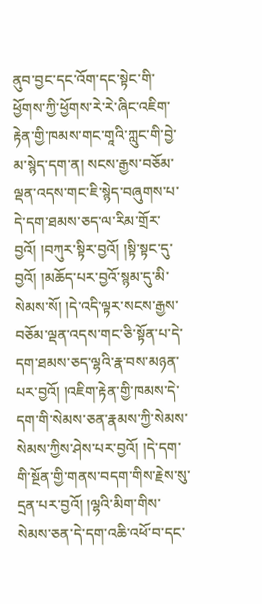ནུབ་བྱང་དང་འོག་དང་སྟེང་གི་ཕྱོགས་ཀྱི་ཕྱོགས་རེ་རེ་ཞིང་འཇིག་རྟེན་གྱི་ཁམས་གང་གཱའི་ཀླུང་གི་བྱེ་མ་སྙེད་དག་ན། སངས་རྒྱས་བཅོམ་ལྡན་འདས་གང་ཇི་སྙེད་བཞུགས་པ་དེ་དག་ཐམས་ཅད་ལ་རིམ་གྲོར་བྱའོ། །བཀུར་སྟིར་བྱའོ། །སྟི་སྟང་དུ་བྱའོ། །མཆོད་པར་བྱའོ་སྙམ་དུ་མི་སེམས་སོ། །དེ་འདི་ལྟར་སངས་རྒྱས་བཅོམ་ལྡན་འདས་གང་ཅི་སྟོན་པ་དེ་དག་ཐམས་ཅད་ལྷའི་རྣ་བས་མཉན་པར་བྱའོ། །འཇིག་རྟེན་གྱི་ཁམས་དེ་དག་གི་སེམས་ཅན་རྣམས་ཀྱི་སེམས་སེམས་ཀྱིས་ཤེས་པར་བྱའོ། །དེ་དག་གི་སྔོན་གྱི་གནས་བདག་གིས་རྗེས་སུ་དྲན་པར་བྱའོ། །ལྷའི་མིག་གིས་སེམས་ཅན་དེ་དག་འཆི་འཕོ་བ་དང་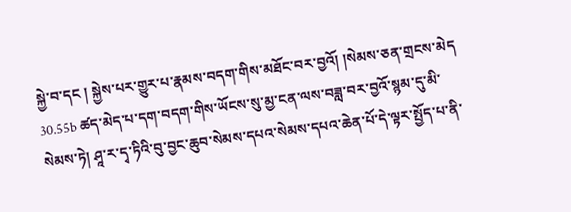སྐྱེ་བ་དང ། སྐྱེས་པར་གྱུར་པ་རྣམས་བདག་གིས་མཐོང་བར་བྱའོ། །སེམས་ཅན་གྲངས་མེད 30.55b ཚད་མེད་པ་དག་བདག་གིས་ཡོངས་སུ་མྱ་ངན་ལས་བཟླ་བར་བྱའོ་སྙམ་དུ་མི་སེམས་ཏེ། ཤཱ་ར་དྭ་ཏིའི་བུ་བྱང་ཆུབ་སེམས་དཔའ་སེམས་དཔའ་ཆེན་པོ་དེ་ལྟར་སྤྱོད་པ་ནི་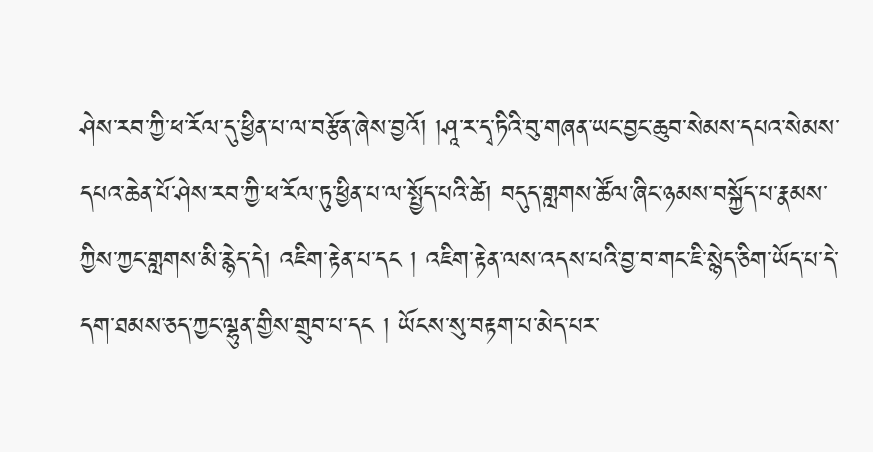ཤེས་རབ་ཀྱི་ཕ་རོལ་དུ་ཕྱིན་པ་ལ་བརྩོན་ཞེས་བྱའོ། །ཤཱ་ར་དྭ་ཏིའི་བུ་གཞན་ཡང་བྱང་ཆུབ་སེམས་དཔའ་སེམས་དཔའ་ཆེན་པོ་ཤེས་རབ་ཀྱི་ཕ་རོལ་ཏུ་ཕྱིན་པ་ལ་སྤྱོད་པའི་ཚེ། བདུད་གླགས་ཚོལ་ཞིང་ཉམས་བསྐྱོད་པ་རྣམས་ཀྱིས་ཀྱང་གླགས་མི་རྙེད་དེ། འཇིག་རྟེན་པ་དང ། འཇིག་རྟེན་ལས་འདས་པའི་བྱ་བ་གང་ཇི་སྙེད་ཅིག་ཡོད་པ་དེ་དག་ཐམས་ཅད་ཀྱང་ལྷུན་གྱིས་གྲུབ་པ་དང ། ཡོངས་སུ་བརྟག་པ་མེད་པར་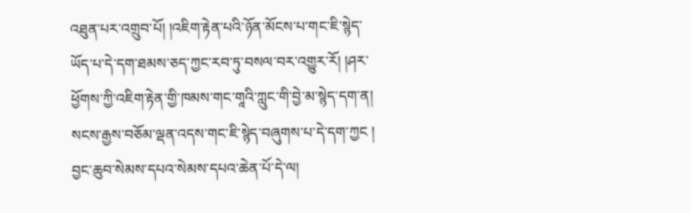འཐུན་པར་འགྲུབ་པོ། །འཇིག་རྟེན་པའི་ཉོན་མོངས་པ་གང་ཇི་སྙེད་ཡོད་པ་དེ་དག་ཐམས་ཅད་ཀྱང་རབ་ཏུ་བསལ་བར་འགྱུར་རོ། །ཤར་ཕྱོགས་ཀྱི་འཇིག་རྟེན་གྱི་ཁམས་གང་གཱའི་ཀླུང་གི་བྱེ་མ་སྙེད་དག་ན། སངས་རྒྱས་བཅོམ་ལྡན་འདས་གང་ཇི་སྙེད་བཞུགས་པ་དེ་དག་ཀྱང ། བྱང་ཆུབ་སེམས་དཔའ་སེམས་དཔའ་ཆེན་པོ་དེ་ལ།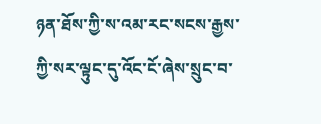ཉན་ཐོས་ཀྱི་ས་འམ་རང་སངས་རྒྱས་ཀྱི་སར་ལྟུང་དུ་འོང་ངོ་ཞེས་སྲུང་བ་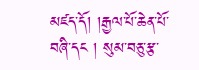མཛད་དོ། །རྒྱལ་པོ་ཆེན་པོ་བཞི་དང ། སུམ་བཅུ་རྩ་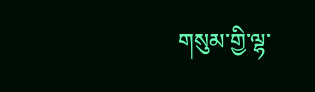གསུམ་གྱི་ལྷ་